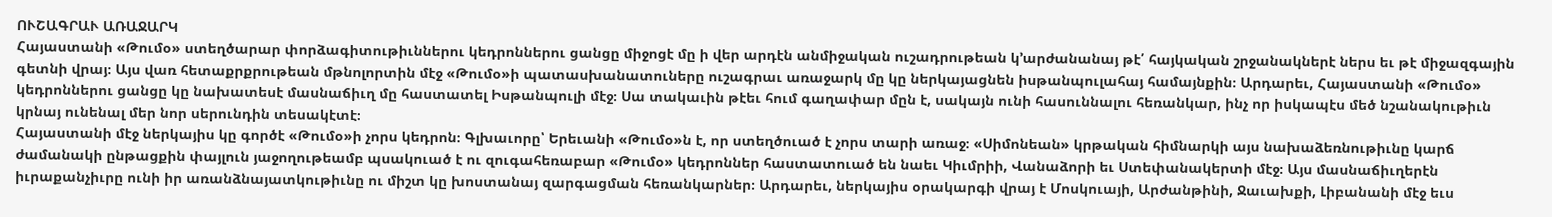ՈՒՇԱԳՐԱՒ ԱՌԱՋԱՐԿ
Հայաստանի «Թումօ» ստեղծարար փորձագիտութիւններու կեդրոններու ցանցը միջոցէ մը ի վեր արդէն անմիջական ուշադրութեան կ՚արժանանայ թէ՛ հայկական շրջանակներէ ներս եւ թէ միջազգային գետնի վրայ։ Այս վառ հետաքրքրութեան մթնոլորտին մէջ «Թումօ»ի պատասխանատուները ուշագրաւ առաջարկ մը կը ներկայացնեն իսթանպուլահայ համայնքին։ Արդարեւ, Հայաստանի «Թումօ» կեդրոններու ցանցը կը նախատեսէ մասնաճիւղ մը հաստատել Իսթանպուլի մէջ։ Սա տակաւին թէեւ հում գաղափար մըն է, սակայն ունի հասուննալու հեռանկար, ինչ որ իսկապէս մեծ նշանակութիւն կրնայ ունենալ մեր նոր սերունդին տեսակէտէ։
Հայաստանի մէջ ներկայիս կը գործէ «Թումօ»ի չորս կեդրոն։ Գլխաւորը՝ Երեւանի «Թումօ»ն է, որ ստեղծուած է չորս տարի առաջ։ «Սիմոնեան» կրթական հիմնարկի այս նախաձեռնութիւնը կարճ ժամանակի ընթացքին փայլուն յաջողութեամբ պսակուած է ու զուգահեռաբար «Թումօ» կեդրոններ հաստատուած են նաեւ Կիւմրիի, Վանաձորի եւ Ստեփանակերտի մէջ։ Այս մասնաճիւղերէն իւրաքանչիւրը ունի իր առանձնայատկութիւնը ու միշտ կը խոստանայ զարգացման հեռանկարներ։ Արդարեւ, ներկայիս օրակարգի վրայ է Մոսկուայի, Արժանթինի, Ջաւախքի, Լիբանանի մէջ եւս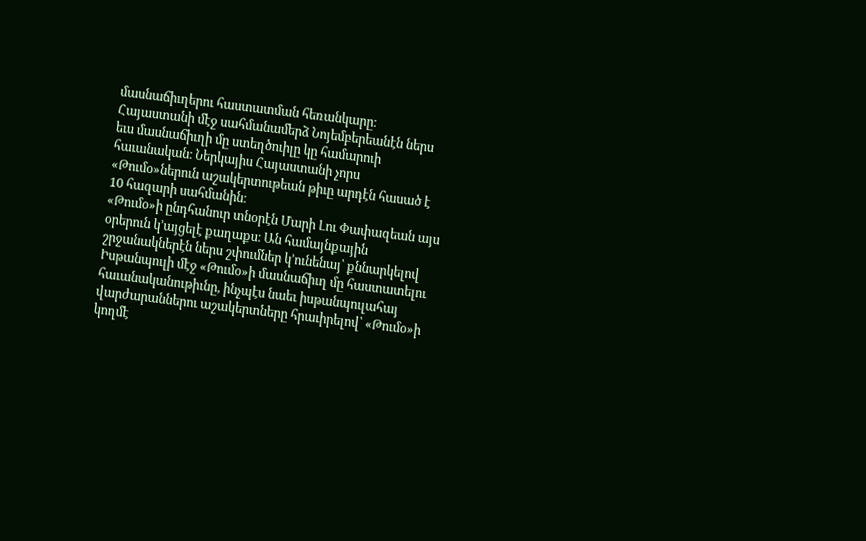մասնաճիւղերու հաստատման հեռանկարը։ Հայաստանի մէջ սահմանամերձ Նոյեմբերեանէն ներս եւս մասնաճիւղի մը ստեղծուիլը կը համարուի հաւանական։ Ներկայիս Հայաստանի չորս «Թումօ»ներուն աշակերտութեան թիւը արդէն հասած է 10 հազարի սահմանին։
«Թումօ»ի ընդհանուր տնօրէն Մարի Լու Փափազեան այս օրերուն կ՚այցելէ քաղաքս։ Ան համայնքային շրջանակներէն ներս շփումներ կ՚ունենայ՝ քննարկելով Իսթանպուլի մէջ «Թումօ»ի մասնաճիւղ մը հաստատելու հաւանականութիւնը, ինչպէս նաեւ իսթանպուլահայ վարժարաններու աշակերտները հրաւիրելով՝ «Թումօ»ի կողմէ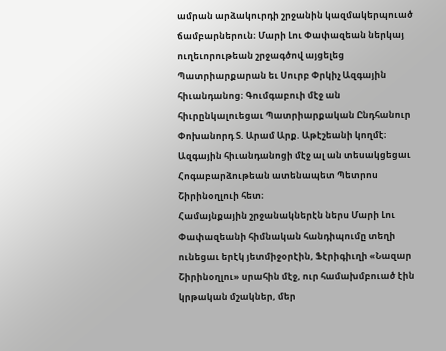ամրան արձակուրդի շրջանին կազմակերպուած ճամբարներուն։ Մարի Լու Փափազեան ներկայ ուղեւորութեան շրջագծով այցելեց Պատրիարքարան եւ Սուրբ Փրկիչ Ազգային հիւանդանոց։ Գումգաբուի մէջ ան հիւրընկալուեցաւ Պատրիարքական Ընդհանուր Փոխանորդ Տ. Արամ Արք. Աթէշեանի կողմէ։ Ազգային հիւանդանոցի մէջ ալ ան տեսակցեցաւ Հոգաբարձութեան ատենապետ Պետրոս Շիրինօղլուի հետ։
Համայնքային շրջանակներէն ներս Մարի Լու Փափազեանի հիմնական հանդիպումը տեղի ունեցաւ երէկ յետմիջօրէին, Ֆէրիգիւղի «Նազար Շիրինօղլու» սրահին մէջ, ուր համախմբուած էին կրթական մշակներ, մեր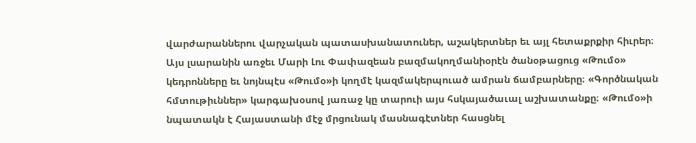վարժարաններու վարչական պատասխանատուներ, աշակերտներ եւ այլ հետաքրքիր հիւրեր։ Այս լսարանին առջեւ Մարի Լու Փափազեան բազմակողմանիօրէն ծանօթացուց «Թումօ» կեդրոնները եւ նոյնպէս «Թումօ»ի կողմէ կազմակերպուած ամրան ճամբարները։ «Գործնական հմտութիւններ» կարգախօսով յառաջ կը տարուի այս հսկայածաւալ աշխատանքը։ «Թումօ»ի նպատակն է Հայաստանի մէջ մրցունակ մասնագէտներ հասցնել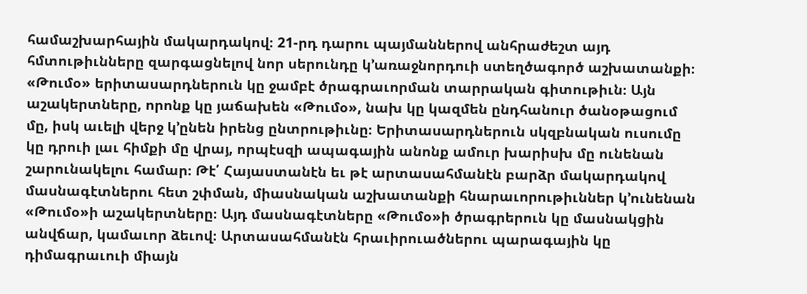համաշխարհային մակարդակով։ 21-րդ դարու պայմաններով անհրաժեշտ այդ հմտութիւնները զարգացնելով նոր սերունդը կ՚առաջնորդուի ստեղծագործ աշխատանքի։ «Թումօ» երիտասարդներուն կը ջամբէ ծրագրաւորման տարրական գիտութիւն։ Այն աշակերտները, որոնք կը յաճախեն «Թումօ», նախ կը կազմեն ընդհանուր ծանօթացում մը, իսկ աւելի վերջ կ՚ընեն իրենց ընտրութիւնը։ Երիտասարդներուն սկզբնական ուսումը կը դրուի լաւ հիմքի մը վրայ, որպէսզի ապագային անոնք ամուր խարիսխ մը ունենան շարունակելու համար։ Թէ՛ Հայաստանէն եւ թէ արտասահմանէն բարձր մակարդակով մասնագէտներու հետ շփման, միասնական աշխատանքի հնարաւորութիւններ կ՚ունենան «Թումօ»ի աշակերտները։ Այդ մասնագէտները «Թումօ»ի ծրագրերուն կը մասնակցին անվճար, կամաւոր ձեւով։ Արտասահմանէն հրաւիրուածներու պարագային կը դիմագրաւուի միայն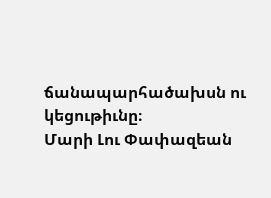ճանապարհածախսն ու կեցութիւնը։
Մարի Լու Փափազեան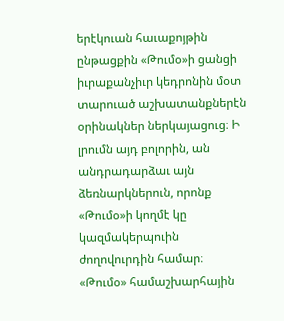երէկուան հաւաքոյթին ընթացքին «Թումօ»ի ցանցի իւրաքանչիւր կեդրոնին մօտ տարուած աշխատանքներէն օրինակներ ներկայացուց։ Ի լրումն այդ բոլորին, ան անդրադարձաւ այն ձեռնարկներուն, որոնք «Թումօ»ի կողմէ կը կազմակերպուին ժողովուրդին համար։ «Թումօ» համաշխարհային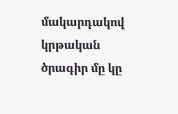մակարդակով կրթական ծրագիր մը կը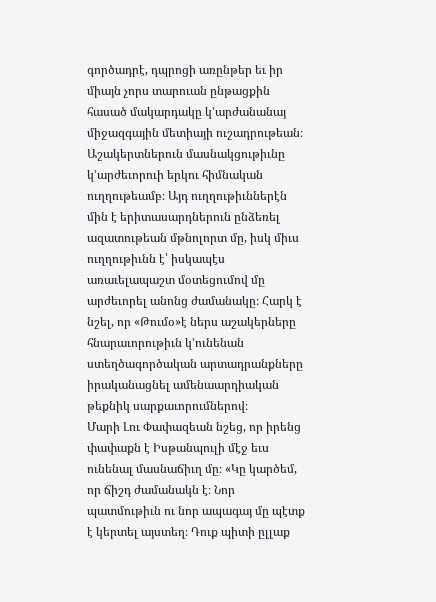գործադրէ, դպրոցի առընթեր եւ իր միայն չորս տարուան ընթացքին հասած մակարդակը կ՚արժանանայ միջազգային մետիայի ուշադրութեան։ Աշակերտներուն մասնակցութիւնը կ՚արժեւորուի երկու հիմնական ուղղութեամբ։ Այդ ուղղութիւններէն մին է երիտասարդներուն ընձեռել ազատութեան մթնոլորտ մը, իսկ միւս ուղղութիւնն է՝ իսկապէս առաւելապաշտ մօտեցումով մը արժեւորել անոնց ժամանակը։ Հարկ է նշել, որ «Թումօ»է ներս աշակերները հնարաւորութիւն կ՚ունենան ստեղծագործական արտադրանքները իրականացնել ամենաարդիական թեքնիկ սարքաւորումներով։
Մարի Լու Փափազեան նշեց, որ իրենց փափաքն է Իսթանպուլի մէջ եւս ունենալ մասնաճիւղ մը։ «Կը կարծեմ, որ ճիշդ ժամանակն է։ Նոր պատմութիւն ու նոր ապագայ մը պէտք է կերտել այստեղ։ Դուք պիտի ըլլաք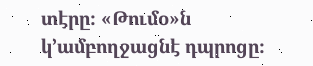տէրը։ «Թումօ»ն կ՚ամբողջացնէ դպրոցը։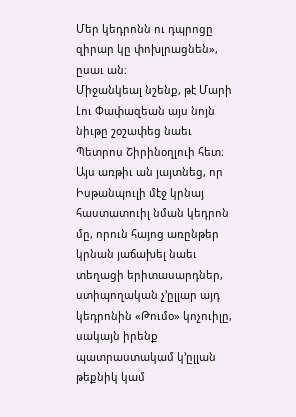Մեր կեդրոնն ու դպրոցը զիրար կը փոխլրացնեն», ըսաւ ան։
Միջանկեալ նշենք, թէ Մարի Լու Փափազեան այս նոյն նիւթը շօշափեց նաեւ Պետրոս Շիրինօղլուի հետ։ Այս առթիւ ան յայտնեց, որ Իսթանպուլի մէջ կրնայ հաստատուիլ նման կեդրոն մը, որուն հայոց առընթեր կրնան յաճախել նաեւ տեղացի երիտասարդներ, ստիպողական չ՚ըլլար այդ կեդրոնին «Թումօ» կոչուիլը, սակայն իրենք պատրաստակամ կ՚ըլլան թեքնիկ կամ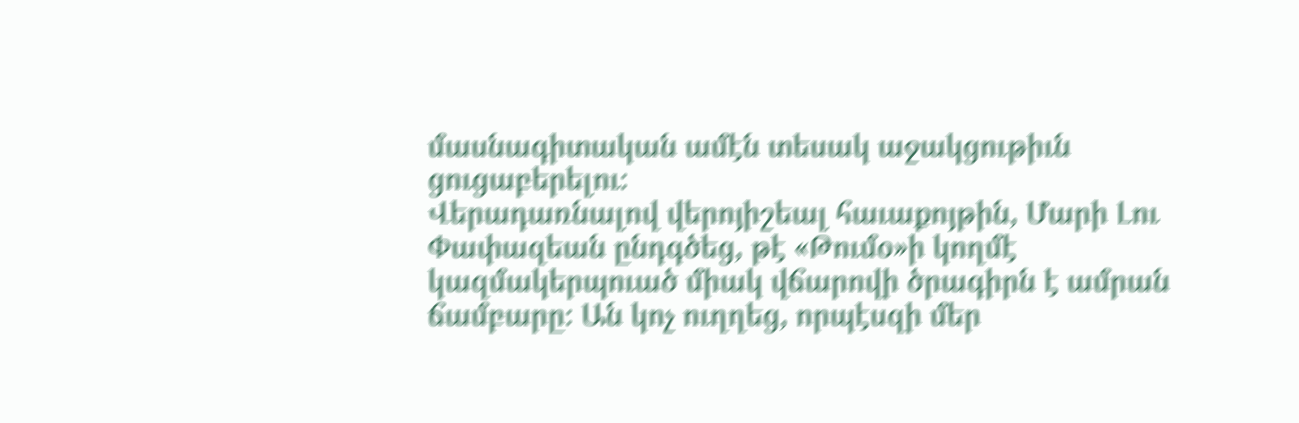մասնագիտական ամէն տեսակ աջակցութիւն ցուցաբերելու։
Վերադառնալով վերոյիշեալ հաւաքոյթին, Մարի Լու Փափազեան ընդգծեց, թէ «Թումօ»ի կողմէ կազմակերպուած միակ վճարովի ծրագիրն է ամրան ճամբարը։ Ան կոչ ուղղեց, որպէսզի մեր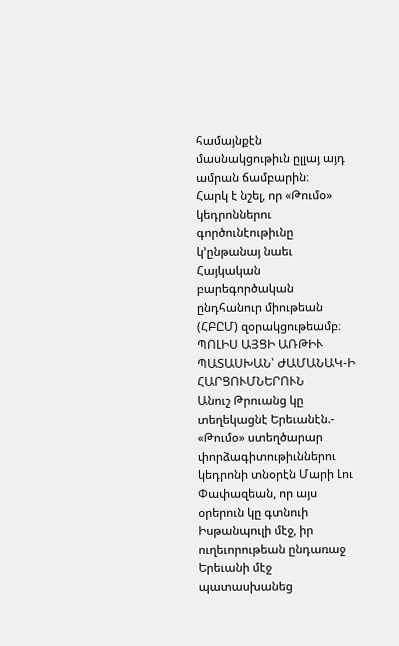համայնքէն մասնակցութիւն ըլլայ այդ ամրան ճամբարին։
Հարկ է նշել, որ «Թումօ» կեդրոններու գործունէութիւնը կ՚ընթանայ նաեւ Հայկական բարեգործական ընդհանուր միութեան (ՀԲԸՄ) զօրակցութեամբ։
ՊՈԼԻՍ ԱՅՑԻ ԱՌԹԻՒ ՊԱՏԱՍԽԱՆ՝ ԺԱՄԱՆԱԿ-Ի ՀԱՐՑՈՒՄՆԵՐՈՒՆ
Անուշ Թրուանց կը տեղեկացնէ Երեւանէն.-
«Թումօ» ստեղծարար փորձագիտութիւններու կեդրոնի տնօրէն Մարի Լու Փափազեան, որ այս օրերուն կը գտնուի Իսթանպուլի մէջ, իր ուղեւորութեան ընդառաջ Երեւանի մէջ պատասխանեց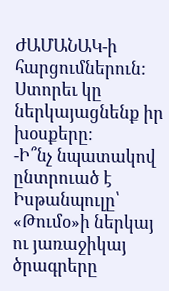ԺԱՄԱՆԱԿ-ի հարցումներուն: Ստորեւ կը ներկայացնենք իր խօսքերը։
-Ի՞նչ նպատակով ընտրուած է Իսթանպուլը՝ «Թումօ»ի ներկայ ու յառաջիկայ ծրագրերը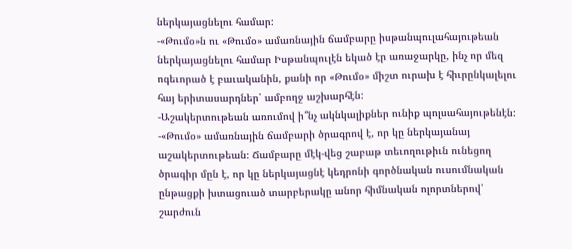ներկայացնելու համար:
-«Թումօ»ն ու «Թումօ» ամառնային ճամբարը իսթանպուլահայութեան ներկայացնելու համար Իսթանպուլէն եկած էր առաջարկը, ինչ որ մեզ ոգեւորած է բաւականին, քանի որ «Թումօ» միշտ ուրախ է հիւրընկալելու հայ երիտասարդներ՝ ամբողջ աշխարհէն:
-Աշակերտութեան առումով ի՞նչ ակնկալիքներ ունիք պոլսահայութենէն:
-«Թումօ» ամառնային ճամբարի ծրագրով է, որ կը ներկայանայ աշակերտութեան։ Ճամբարը մէկ-վեց շաբաթ տեւողութիւն ունեցող ծրագիր մըն է, որ կը ներկայացնէ կեդրոնի գործնական ուսումնական ընթացքի խտացուած տարբերակը անոր հիմնական ոլորտներով՝ շարժուն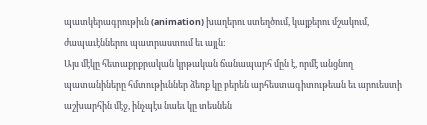պատկերագրութիւն (animation) խաղերու ստեղծում, կայքերու մշակում, ժապաւէններու պատրաստում եւ այլն:
Այս մէկը հետաքրքրական կրթական ճանապարհ մըն է, որմէ անցնող պատանիները հմտութիւններ ձեռք կը բերեն արհեստագիտութեան եւ արուեստի աշխարհին մէջ, ինչպէս նաեւ կը տեսնեն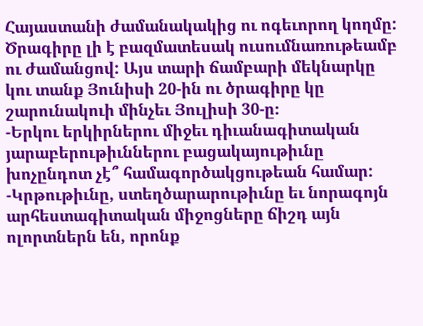Հայաստանի ժամանակակից ու ոգեւորող կողմը:
Ծրագիրը լի է բազմատեսակ ուսումնառութեամբ ու ժամանցով: Այս տարի ճամբարի մեկնարկը կու տանք Յունիսի 20-ին ու ծրագիրը կը շարունակուի մինչեւ Յուլիսի 30-ը։
-Երկու երկիրներու միջեւ դիւանագիտական յարաբերութիւններու բացակայութիւնը խոչընդոտ չէ՞ համագործակցութեան համար:
-Կրթութիւնը, ստեղծարարութիւնը եւ նորագոյն արհեստագիտական միջոցները ճիշդ այն ոլորտներն են, որոնք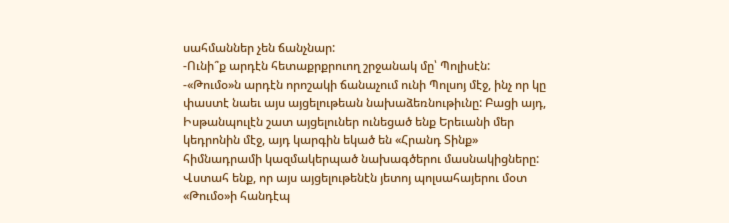սահմաններ չեն ճանչնար:
-Ունի՞ք արդէն հետաքրքրուող շրջանակ մը՝ Պոլիսէն:
-«Թումօ»ն արդէն որոշակի ճանաչում ունի Պոլսոյ մէջ, ինչ որ կը փաստէ նաեւ այս այցելութեան նախաձեռնութիւնը: Բացի այդ, Իսթանպուլէն շատ այցելուներ ունեցած ենք Երեւանի մեր կեդրոնին մէջ, այդ կարգին եկած են «Հրանդ Տինք» հիմնադրամի կազմակերպած նախագծերու մասնակիցները: Վստահ ենք, որ այս այցելութենէն յետոյ պոլսահայերու մօտ «Թումօ»ի հանդէպ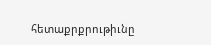հետաքրքրութիւնը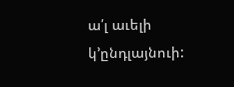ա՛լ աւելի կ՚ընդլայնուի: